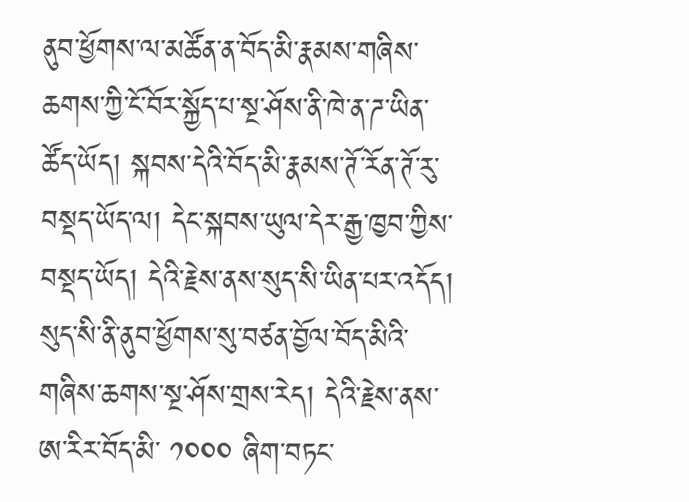ནུབ་ཕྱོགས་ལ་མཚོན་ན་བོད་མི་རྣམས་གཞིས་ཆགས་ཀྱི་ངོ་བོར་སྐྱོད་པ་སྔ་ཤོས་ནི་ཁེ་ན་ཌ་ཡིན་ཚོད་ཡོད། སྐབས་དེའི་བོད་མི་རྣམས་ཊོ་རོན་ཊོ་རུ་བསྡད་ཡོད་ལ། དེང་སྐབས་ཡུལ་དེར་རྒྱ་ཁྱབ་ཀྱིས་བསྡད་ཡོད། དེའི་རྗེས་ནས་སུད་སི་ཡིན་པར་འདོད། སུད་སི་ནི་ནུབ་ཕྱོགས་སུ་བཙན་བྱོལ་བོད་མིའི་གཞིས་ཆགས་སྔ་ཤོས་གྲས་རེད། དེའི་རྗེས་ནས་ཨ་རིར་བོད་མི་ ༡༠༠༠ ཞིག་བཏང་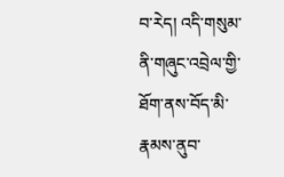བ་རེད། འདི་གསུམ་ནི་གཞུང་འབྲེལ་གྱི་ཐོག་ནས་བོད་མི་རྣམས་ནུབ་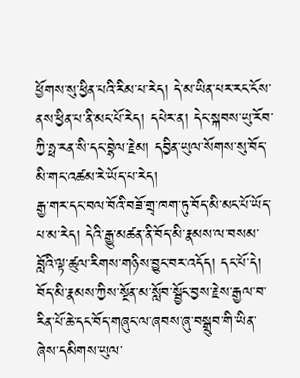ཕྱོགས་སུ་ཕྱིན་པའི་རིམ་པ་རེད། དེ་མ་ཡིན་པར་རང་ངོས་ནས་ཕྱིན་པ་ནི་མང་པོ་རེད། དཔེར་ན། དེང་སྐབས་ཡུ་རོབ་ཀྱི་ཧྥ་རན་སི་དང་བྷེལ་རྗེམ། དབྱིན་ཡུལ་སོགས་སུ་བོད་མི་གང་འཚམ་རེ་ཡོད་པ་རེད།
རྒྱ་གར་དང་བལ་བོའི་བཟོ་གྲྭ་ཁག་ཏུ་བོད་མི་མང་པོ་ཡོད་པ་མ་རེད། དེའི་རྒྱུ་མཚན་ནི་བོད་མི་རྣམས་ལ་བསམ་བློའི་ལྟ་ཚུལ་རིགས་གཉིས་བྱུང་བར་འདོད། དང་པོ་དེ། བོད་མི་རྣམས་ཀྱིས་སྔོན་མ་སློབ་སྦྱོང་བྱས་རྗེས་རྒྱལ་བ་རིན་པོ་ཆེ་དང་བོད་གཞུང་ལ་ཞབས་ཞུ་བསྒྲུབ་གི་ཡིན་ཞེས་དམིགས་ཡུལ་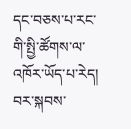དང་བཅས་པ་རང་གི་སྤྱི་ཚོགས་ལ་འཁོར་ཡོད་པ་རེད། བར་སྐབས་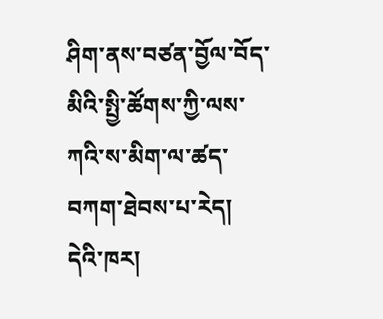ཤིག་ནས་བཙན་བྱོལ་བོད་མིའི་སྤྱི་ཚོགས་ཀྱི་ལས་ཀའི་ས་མིག་ལ་ཚད་བཀག་ཐེབས་པ་རེད། དེའི་ཁར།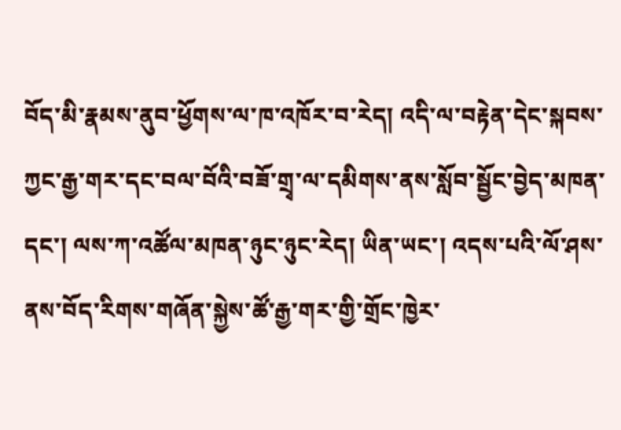བོད་མི་རྣམས་ནུབ་ཕྱོགས་ལ་ཁ་འཁོར་བ་རེད། འདི་ལ་བརྟེན་དེང་སྐབས་ཀྱང་རྒྱ་གར་དང་བལ་བོའི་བཟོ་གྲྭ་ལ་དམིགས་ནས་སློབ་སྦྱོང་བྱེད་མཁན་དང་། ལས་ཀ་འཚོལ་མཁན་ཉུང་ཉུང་རེད། ཡིན་ཡང་། འདས་པའི་ལོ་ཤས་ནས་བོད་རིགས་གཞོན་སྐྱེས་ཚོ་རྒྱ་གར་གྱི་གྲོང་ཁྱེར་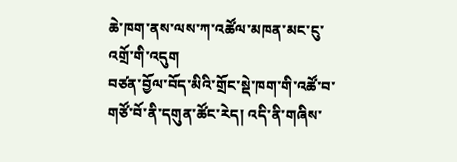ཆེ་ཁག་ནས་ལས་ཀ་འཚོལ་མཁན་མང་ངུ་འགྲོ་གི་འདུག
བཙན་བྱོལ་བོད་མིའི་གྲོང་སྡེ་ཁག་གི་འཚོ་བ་གཙོ་བོ་ནི་དགུན་ཚོང་རེད། འདི་ནི་གཞིས་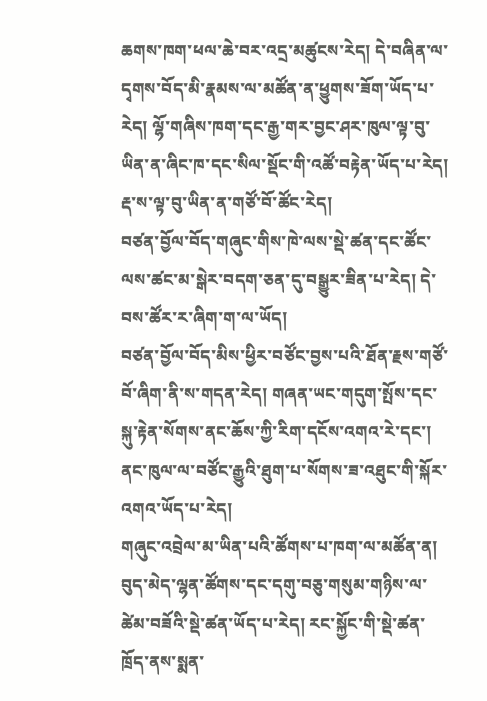ཆགས་ཁག་ཕལ་ཆེ་བར་འདྲ་མཚུངས་རེད། དེ་བཞིན་ལ་དྭགས་བོད་མི་རྣམས་ལ་མཚོན་ན་ཕྱུགས་ཟོག་ཡོད་པ་རེད། ལྷོ་གཞིས་ཁག་དང་རྒྱ་གར་བྱང་ཤར་ཁུལ་ལྟ་བུ་ཡིན་ན་ཞིང་ཁ་དང་སིལ་སྡོང་གི་འཚོ་བརྟེན་ཡོད་པ་རེད། རྡ་ས་ལྟ་བུ་ཡིན་ན་གཙོ་བོ་ཚོང་རེད།
བཙན་བྱོལ་བོད་གཞུང་གིས་ཁེ་ལས་སྡེ་ཚན་དང་ཚོང་ལས་ཚང་མ་སྒེར་བདག་ཅན་དུ་བསྒྱུར་ཟིན་པ་རེད། དེ་བས་ཚོར་ར་ཞིག་ག་ལ་ཡོད།
བཙན་བྱོལ་བོད་མིས་ཕྱིར་བཙོང་བྱས་པའི་ཐོན་རྗས་གཙོ་བོ་ཞིག་ནི་ས་གདན་རེད། གཞན་ཡང་གདུག་སྤོས་དང་སྐུ་རྟེན་སོགས་ནང་ཆོས་ཀྱི་རིག་དངོས་འགའ་རེ་དང་། ནང་ཁུལ་ལ་བཙོང་རྒྱུའི་ཐུག་པ་སོགས་ཟ་འཐུང་གི་སྐོར་འགའ་ཡོད་པ་རེད།
གཞུང་འབྲེལ་མ་ཡིན་པའི་ཚོགས་པ་ཁག་ལ་མཚོན་ན། བུད་མེད་ལྷན་ཚོགས་དང་དགུ་བཅུ་གསུམ་གཉིས་ལ་ཚེམ་བཟོའི་སྡེ་ཚན་ཡོད་པ་རེད། རང་སྐྱོང་གི་སྡེ་ཚན་ཁྲོད་ནས་སྨན་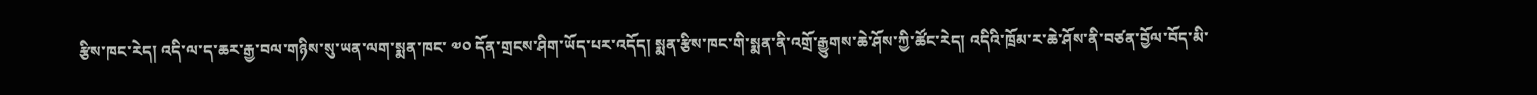རྩིས་ཁང་རེད། འདི་ལ་ད་ཆར་རྒྱ་བལ་གཉིས་སུ་ཡན་ལག་སྨན་ཁང་ ༧༠ དོན་གྲངས་ཤིག་ཡོད་པར་འདོད། སྨན་རྩིས་ཁང་གི་སྨན་ནི་འགྲོ་རྒྱུགས་ཆེ་ཤོས་ཀྱི་ཚོང་རེད། འདིའི་ཁྲོམ་ར་ཆེ་ཤོས་ནི་བཙན་བྱོལ་བོད་མི་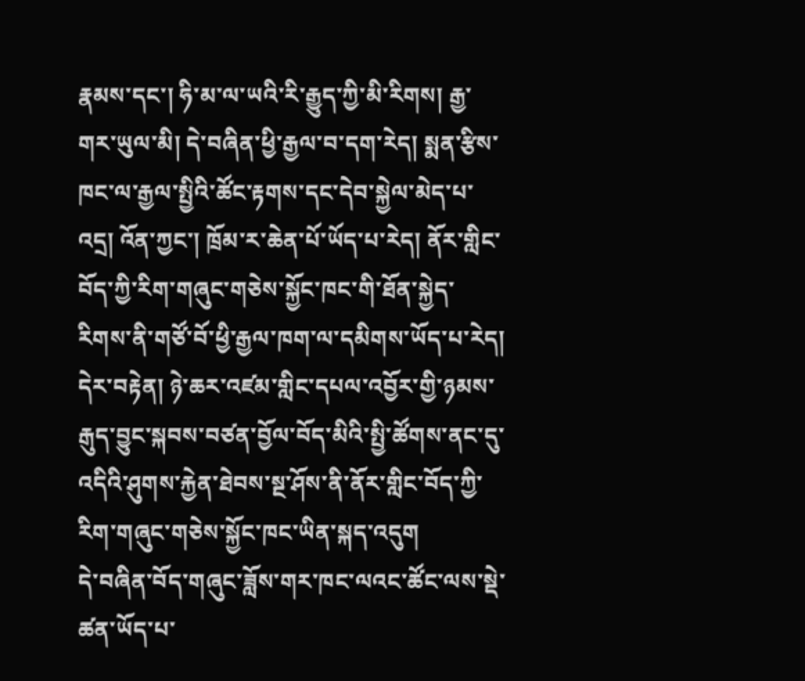རྣམས་དང་། ཧི་མ་ལ་ཡའི་རི་རྒྱུད་ཀྱི་མི་རིགས། རྒྱ་གར་ཡུལ་མི། དེ་བཞིན་ཕྱི་རྒྱལ་བ་དག་རེད། སྨན་རྩིས་ཁང་ལ་རྒྱལ་སྤྱིའི་ཚོང་རྟགས་དང་དེབ་སྐྱེལ་མེད་པ་འདྲ། འོན་ཀྱང་། ཁྲོམ་ར་ཆེན་པོ་ཡོད་པ་རེད། ནོར་གླིང་བོད་ཀྱི་རིག་གཞུང་གཅེས་སྐྱོང་ཁང་གི་ཐོན་སྐྱེད་རིགས་ནི་གཙོ་བོ་ཕྱི་རྒྱལ་ཁག་ལ་དམིགས་ཡོད་པ་རེད། དེར་བརྟེན། ཉེ་ཆར་འཛམ་གླིང་དཔལ་འབྱོར་གྱི་ཉམས་རྒུད་བྱུང་སྐབས་བཙན་བྱོལ་བོད་མིའི་སྤྱི་ཚོགས་ནང་དུ་འདིའི་ཤུགས་རྐྱེན་ཐེབས་སྔ་ཤོས་ནི་ནོར་གླིང་བོད་ཀྱི་རིག་གཞུང་གཅེས་སྐྱོང་ཁང་ཡིན་སྐད་འདུག
དེ་བཞིན་བོད་གཞུང་ཟློས་གར་ཁང་ལའང་ཚོང་ལས་སྡེ་ཚན་ཡོད་པ་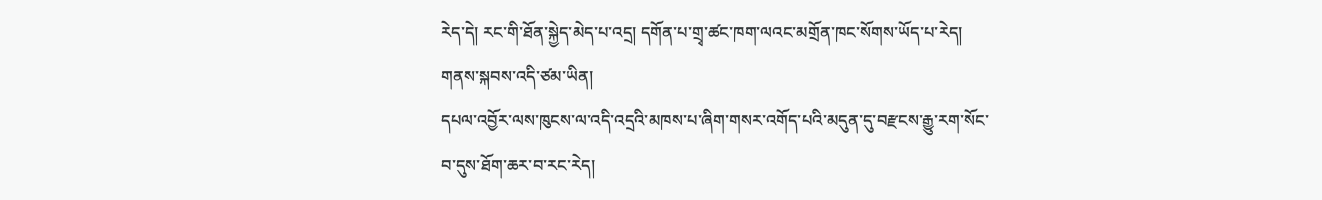རེད་དེ། རང་གི་ཐོན་སྐྱེད་མེད་པ་འདྲ། དགོན་པ་གྲྭ་ཚང་ཁག་ལའང་མགྲོན་ཁང་སོགས་ཡོད་པ་རེད།
གནས་སྐབས་འདི་ཙམ་ཡིན།
དཔལ་འབྱོར་ལས་ཁུངས་ལ་འདི་འདྲའི་མཁས་པ་ཞིག་གསར་འགོད་པའི་མདུན་དུ་བརྫངས་རྒྱུ་རག་སོང་བ་དུས་ཐོག་ཆར་བ་རང་རེད།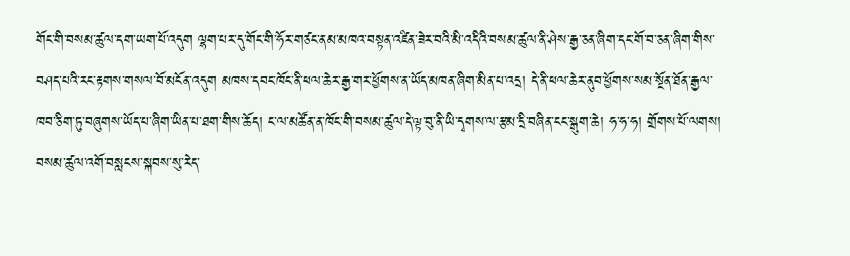གོང་གི་བསམ་ཚུལ་དག་ཡག་པོ་འདུག ལྷག་པར་དུ་གོང་གི་ཧོར་གཙང་ནམ་མཁའ་བསྟན་འཛིན་ཟེར་བའི་མི་འདིའི་བསམ་ཚུལ་ནི་ཤེས་རྒྱ་ཅན་ཞིག་དང་གོ་བ་ཅན་ཞིག་གིས་བཤད་པའི་རང་རྟགས་གསལ་བོ་མངོན་འདུག མཁས་དབང་ཁོང་ནི་ཕལ་ཆེར་རྒྱ་གར་ཕྱོགས་ན་ཡོད་མཁན་ཞིག་མིན་པ་འདྲ། དེ་ནི་ཕལ་ཆེར་ནུབ་ཕྱོགས་སམ་སྔོན་ཐོན་རྒྱལ་ཁབ་ཅིག་ཏུ་བཞུགས་ཡོད་པ་ཞིག་ཡིན་པ་ཐག་གིས་ཆོད། ང་ལ་མཚོན་ན་ཁོང་གི་བསམ་ཚུལ་དེ་ལྟ་བུ་ནི་ཡི་དྭགས་ལ་རྩམ་དྲི་བཞིན་ངང་སྒུག་ཆེ། ཧ་ཧ་ཧ། གྲོགས་པོ་ལགས། བསམ་ཚུལ་འགོ་བསླངས་སྐབས་སུ་རེད་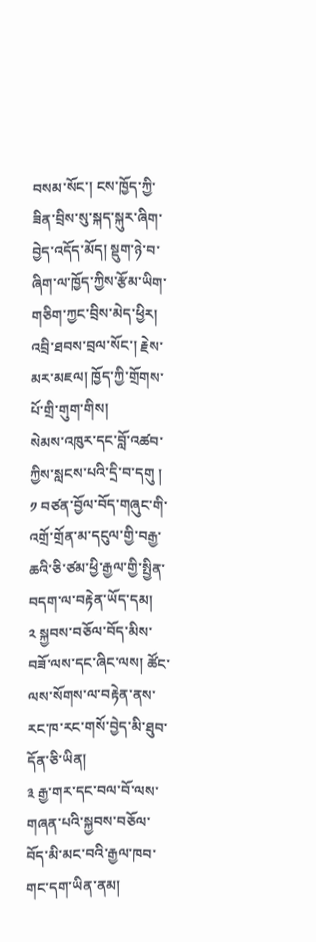བསམ་སོང་། ངས་ཁྱོད་ཀྱི་ཟིན་བྲིས་སུ་སྐད་སྐུར་ཞིག་བྱེད་འདོད་མོད། སྡུག་ཉེ་བ་ཞིག་ལ་ཁྱོད་ཀྱིས་རྩོམ་ཡིག་གཅིག་ཀྱང་བྲིས་མེད་ཕྱིར། འབྲི་ཐབས་བྲལ་སོང་། རྗེས་མར་མཇལ། ཁྱོད་ཀྱི་གྲོགས་པོ་གྲི་གུག་གིས།
སེམས་འཁུར་དང་བློ་འཚབ་ཀྱིས་སླངས་པའི་དྲི་བ་དགུ །
༡ བཙན་བྱོལ་བོད་གཞུང་གི་འགྲོ་གྲོན་མ་དངུལ་གྱི་བརྒྱ་ཆའི་ཅི་ཙམ་ཕྱི་རྒྱལ་གྱི་སྤྱིན་བདག་ལ་བརྟེན་ཡོད་དམ།
༢ སྐྱབས་བཅོལ་བོད་མིས་བཟོ་ལས་དང་ཞིང་ལས། ཚོང་ལས་སོགས་ལ་བརྟེན་ནས་རང་ཁ་རང་གསོ་བྱེད་མི་ཐུབ་དོན་ཅི་ཡིན།
༣ རྒྱ་གར་དང་བལ་བོ་ལས་གཞན་པའི་སྐྱབས་བཅོལ་བོད་མི་མང་བའི་རྒྱལ་ཁབ་གང་དག་ཡིན་ནམ།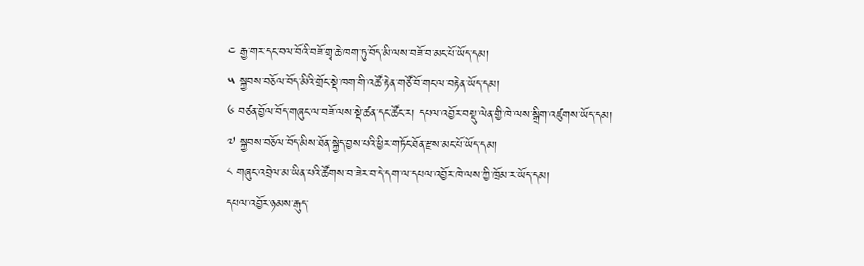༤ རྒྱ་གར་དང་བལ་བོའི་བཟོ་གྲྭ་ཆེ་ཁག་ཏུ་བོད་མི་ལས་བཟོ་བ་མང་པོ་ཡོད་དམ།
༥ སྐྱབས་བཅོལ་བོད་མིའི་གྲོང་སྡེ་ཁག་གི་འཚོ་རྟེན་གཙོ་བོ་གང་ལ་བརྟེན་ཡོད་དམ།
༦ བཙན་བྱོལ་བོད་གཞུང་ལ་བཟོ་ལས་སྡེ་ཚན་དང་ཚོང་ར། དཔལ་འབྱོར་བསྡུ་ལེན་གྱི་ཁེ་ལས་སྒྲིག་འཛུགས་ཡོད་དམ།
༧ སྐྱབས་བཅོལ་བོད་མིས་ཐོན་སྐྱེད་བྱས་པའི་ཕྱིར་གཏོང་ཐོན་རྫས་མང་པོ་ཡོད་དམ།
༨ གཞུང་འབྲེལ་མ་ཡིན་པའི་ཚོགས་བ་ཟེར་བ་དེ་དག་ལ་དཔལ་འབྱོར་ཁེ་ལས་ཀྱི་ཁྲོམ་ར་ཡོད་དམ།
དཔལ་འབྱོར་ཉམས་རྒུད་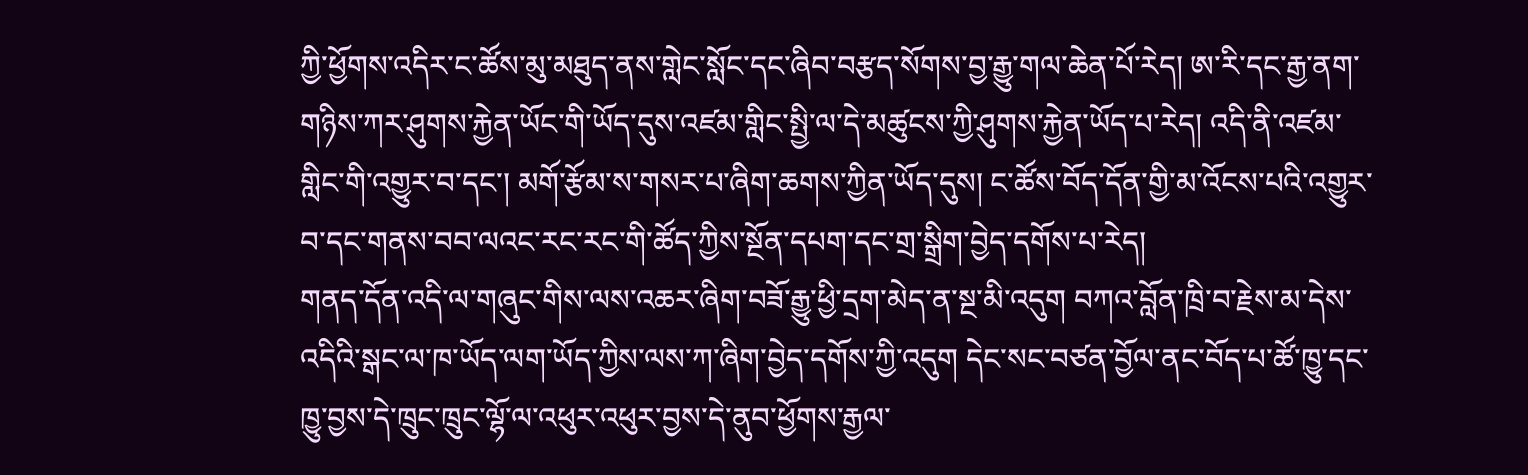ཀྱི་ཕྱོགས་འདིར་ང་ཚོས་མུ་མཐུད་ནས་གླེང་སློང་དང་ཞིབ་བརྩད་སོགས་བྱ་རྒྱུ་གལ་ཆེན་པོ་རེད། ཨ་རི་དང་རྒྱ་ནག་གཉིས་ཀར་ཤུགས་རྐྱེན་ཡོང་གི་ཡོད་དུས་འཛམ་གླིང་སྤྱི་ལ་དེ་མཚུངས་ཀྱི་ཤུགས་རྐྱེན་ཡོད་པ་རེད། འདི་ནི་འཛམ་གླིང་གི་འགྱུར་བ་དང་། མགོ་རྩོམ་ས་གསར་པ་ཞིག་ཆགས་ཀྱིན་ཡོད་དུས། ང་ཚོས་བོད་དོན་གྱི་མ་འོངས་པའི་འགྱུར་བ་དང་གནས་བབ་ལའང་རང་རང་གི་ཚོད་ཀྱིས་སྔོན་དཔག་དང་གྲ་སྒྲིག་བྱེད་དགོས་པ་རེད།
གནད་དོན་འདི་ལ་གཞུང་གིས་ལས་འཆར་ཞིག་བཟོ་རྒྱུ་ཕྱི་དྲག་མེད་ན་སྔ་མི་འདུག བཀའ་བློན་ཁྲི་བ་རྗེས་མ་དེས་འདིའི་སྒང་ལ་ཁ་ཡོད་ལག་ཡོད་ཀྱིས་ལས་ཀ་ཞིག་བྱེད་དགོས་ཀྱི་འདུག དེང་སང་བཙན་བྱོལ་ནང་བོད་པ་ཚོ་ཁྱུ་དང་ཁྱུ་བྱས་དེ་ཁྲུང་ཁྲུང་ལྷོ་ལ་འཕུར་འཕུར་བྱས་དེ་ནུབ་ཕྱོགས་རྒྱལ་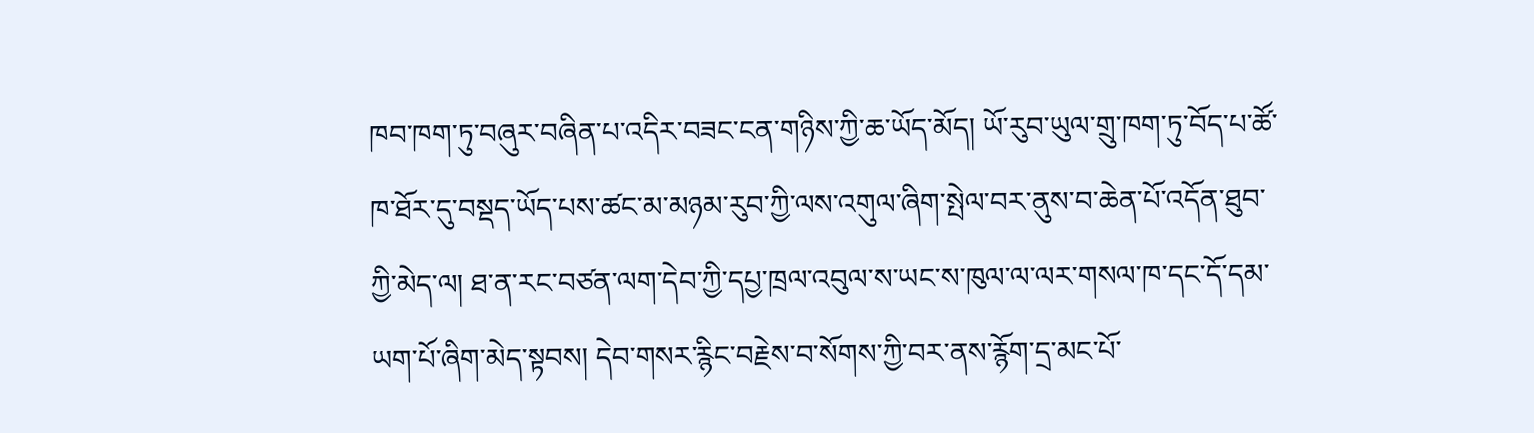ཁབ་ཁག་ཏུ་བཞུར་བཞིན་པ་འདིར་བཟང་ངན་གཉིས་ཀྱི་ཆ་ཡོད་མོད། ཡོ་རུབ་ཡུལ་གྲུ་ཁག་ཏུ་བོད་པ་ཚོ་ཁ་ཐོར་དུ་བསྡད་ཡོད་པས་ཚང་མ་མཉམ་རུབ་ཀྱི་ལས་འགུལ་ཞིག་སྤེལ་བར་ནུས་བ་ཆེན་པོ་འདོན་ཐུབ་ཀྱི་མེད་ལ། ཐ་ན་རང་བཙན་ལག་དེབ་ཀྱི་དཔྱ་ཁྲལ་འབུལ་ས་ཡང་ས་ཁུལ་ལ་ལར་གསལ་ཁ་དང་དོ་དམ་ཡག་པོ་ཞིག་མེད་སྟབས། དེབ་གསར་རྙིང་བརྗེས་བ་སོགས་ཀྱི་བར་ནས་རྙོག་དྲ་མང་པོ་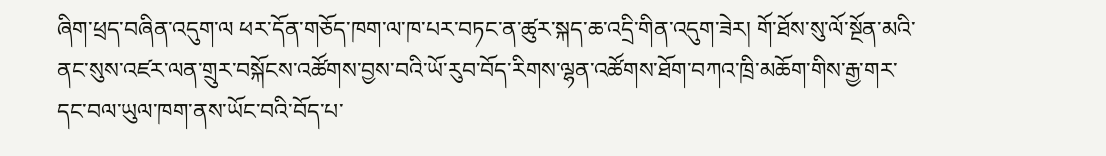ཞིག་ཕྲད་བཞིན་འདུག་ལ ཕར་དོན་གཅོད་ཁག་ལ་ཁ་པར་བཏང་ན་ཚུར་སྐད་ཆ་འདྲི་གིན་འདུག་ཟེར། གོ་ཐོས་སུ་ལོ་སྔོན་མའི་ནང་སུས་འཛར་ལན་གྲུར་བསྐོངས་འཚོགས་བྱས་བའི་ཡོ་རུབ་བོད་རིགས་ལྷན་འཚོགས་ཐོག་བཀའ་ཁྲི་མཆོག་གིས་རྒྱ་གར་དང་བལ་ཡུལ་ཁག་ནས་ཡོང་བའི་བོད་པ་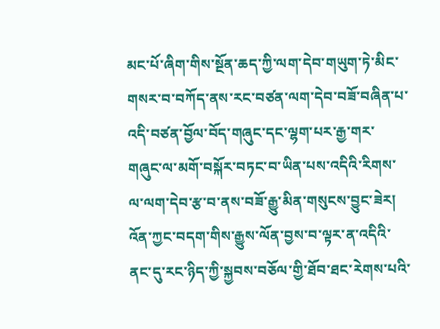མང་པོ་ཞིག་གིས་སྔོན་ཆད་ཀྱི་ལག་དེབ་གཡུག་ཏེ་མིང་གསར་བ་བཀོད་ནས་རང་བཙན་ལག་དེབ་བཟོ་བཞིན་པ་འདི་བཙན་བྱོལ་བོད་གཞུང་དང་ལྷག་པར་རྒྱ་གར་གཞུང་ལ་མགོ་བསྐོར་བཏང་བ་ཡིན་པས་འདིའི་རིགས་ལ་ལག་དེབ་རྩ་བ་ནས་བཟོ་རྒྱུ་མིན་གསུངས་བྱུང་ཟེར། འོན་ཀྱང་བདག་གིས་རྒྱུས་ལོན་བྱས་བ་ལྟར་ན་འདིའི་ནང་དུ་རང་ཉིད་ཀྱི་སྐྱབས་བཅོལ་གྱི་ཐོབ་ཐང་རེགས་པའི་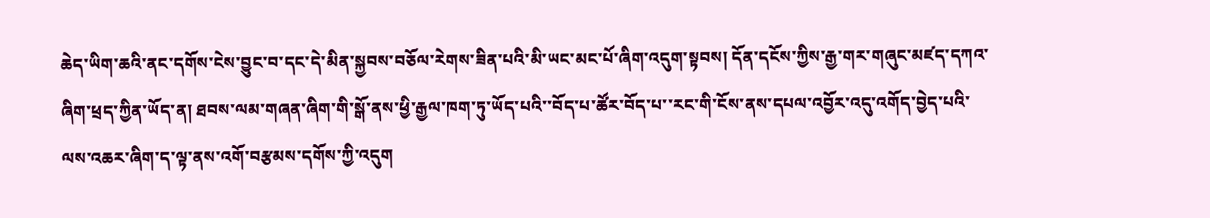ཆེད་ཡིག་ཆའི་ནང་དགོས་ངེས་བྱུང་བ་དང་དེ་མིན་སྐྱབས་བཅོལ་རེགས་ཟིན་པའི་མི་ཡང་མང་པོ་ཞིག་འདུག་སྟབས། དོན་དངོས་ཀྱིས་རྒྱ་གར་གཞུང་མཛད་དཀའ་ཞིག་ཕྲད་ཀྱིན་ཡོད་ན། ཐབས་ལམ་གཞན་ཞིག་གི་སྒོ་ནས་ཕྱི་རྒྱལ་ཁག་ཏུ་ཡོད་པའི་་བོད་པ་ཚོར་བོད་པ་་རང་གི་ངོས་ནས་དཔལ་འབྱོར་འདུ་འགོད་བྱེད་པའི་ལས་འཆར་ཞིག་ད་ལྟ་ནས་འགོ་བརྩམས་དགོས་ཀྱི་འདུག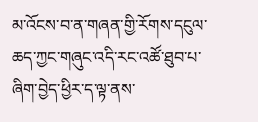མ་འོངས་བ་ན་གཞན་གྱི་རོགས་དངུལ་ཆད་ཀྱང་གཞུང་འདི་རང་འཚོ་ཐུབ་པ་ཞིག་བྱེད་ཕྱིར་ད་ལྟ་ནས་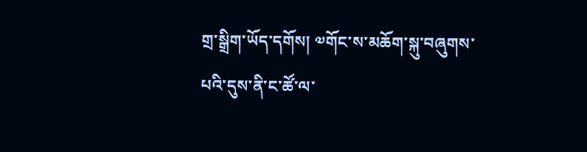གྲ་སྒྲིག་ཡོད་དགོས། ༧གོང་ས་མཆོག་སྐུ་བཞུགས་པའི་དུས་ནི་ང་ཚོ་ལ་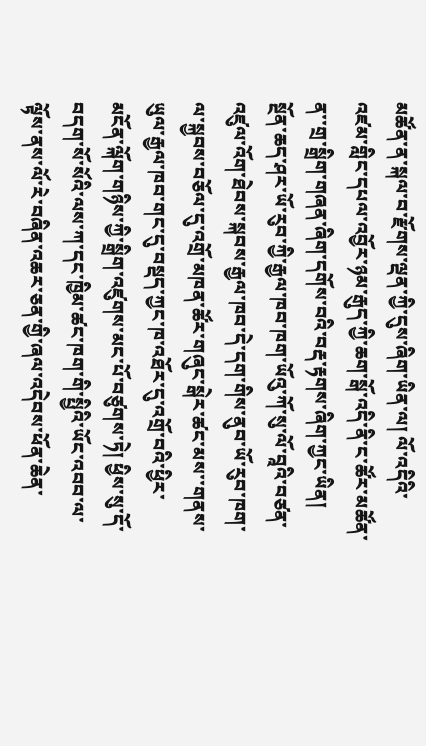མཚོན་ན་སྐལ་བ་རྫོགས་ལྡན་ཀྱི་དུས་ཞིག་ཡིན་ལ། ལོ་འདིའི་འཛམ་གླིང་དཔལ་འབྱོར་ཉམ་རྒུད་ཀྱི་ཆག་སྒོ་འདི་ནི་ང་ཚོར་མཚོན་ན་་གྲ་སྒྲིག་གཞན་ཞིག་དགོས་བའི་བརྡ་རྟགས་ཞིག་ཀྱང་ཡིན། སྔོན་ཆད་ཤར་ཡོ་རུབ་ཀྱི་རྒྱལ་ཁབ་ཁག་ཡོའུ་ཀོ་སུ་ལོ་བཱའི་བཙན་འཛུལ་འོག་ཐེབས་སྐབས་རྒྱལ་ཁབ་དེ་དག་གིས་ནུབ་ཡོ་རུབ་ཁག་ལ་སྐྱབས་བཅོལ་དུ་འགྲོ་མཁན་ཚོར་གཞུང་སྒེར་ཚང་མས་་གནས་ཡུལ་རྒྱལ་ཁབ་གང་དུ་བསྡད་ཀྱང་ཁ་འཐོར་དུ་འགྲོ་བའི་ཕྱིར་མངོན་ལྐོག་གཉིས་ཀྱི་སྒྲིག་འཛུགས་མང་པོ་བཙུགས་ཏེ། ཕྱིས་སུ་དོ་བདག་སོ་སོའི་ལས་ཀ་དང་ཁྱིམ་ཚང་ཁག་གི་སྤྱིའི་ཡོང་འབབ་ལ་ལྟོས་ནས་ལོ་རེ་བཞིན་འཆར་ཅན་གྱི་ཞལ་འདེབས་ཕོན་ཆེན་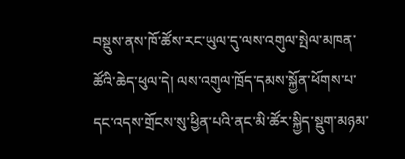བསྡུས་ནས་ཁོ་ཚོས་རང་ཡུལ་དུ་ལས་འགུལ་སྤེལ་མཁན་ཚོའི་ཆེད་ཕུལ་དེ། ལས་འགུལ་ཁྲོད་དམས་སྐྱོན་ཕོགས་པ་དང་འདས་གྲོངས་སུ་ཕྱིན་པའི་ནང་མི་ཚོར་སྐྱིད་སྡུག་མཉམ་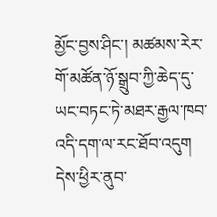མྱོང་བྱས་ཤིང་། མཚམས་རེར་གོ་མཚོན་ཉོ་སྒྲུབ་ཀྱི་ཆེད་དུ་ཡང་བཏང་ཏེ་མཐར་རྒྱལ་ཁབ་འདི་དག་ལ་རང་ཐོབ་འདུག དེས་ཕྱིར་ནུབ་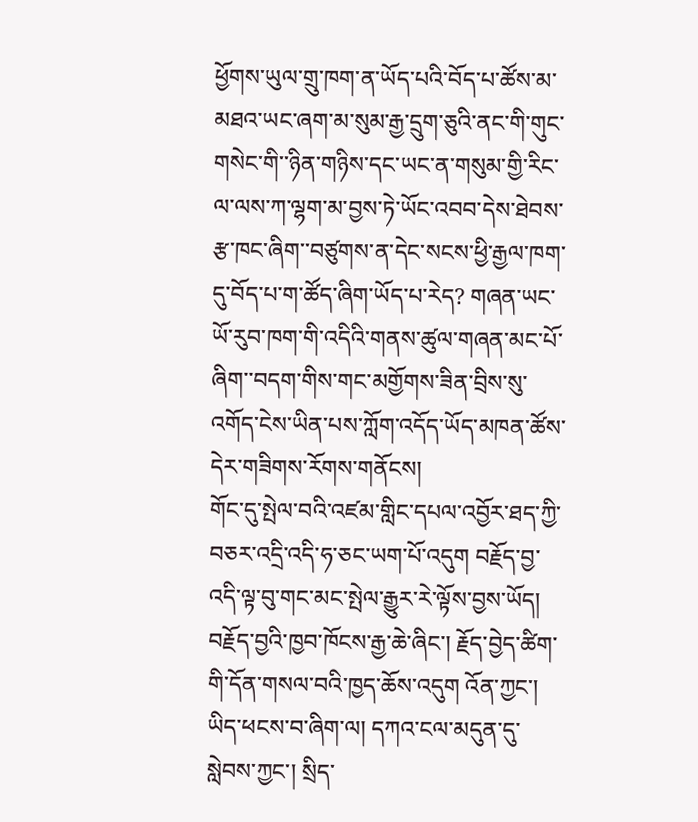ཕྱོགས་ཡུལ་གྲུ་ཁག་ན་ཡོད་པའི་བོད་པ་ཚོས་མ་མཐའ་ཡང་ཞག་མ་སུམ་རྒྱ་དྲུག་ཅུའི་ནང་གི་གུང་གསེང་གི་་ཉིན་གཉིས་དང་ཡང་ན་གསུམ་གྱི་རིང་ལ་ལས་ཀ་ལྷག་མ་བྱས་ཏེ་ཡོང་འབབ་དེས་ཐེབས་རྩ་ཁང་ཞིག་་བཙུགས་ན་དེང་སངས་ཕྱི་རྒྱལ་ཁག་དུ་བོད་པ་ག་ཚོད་ཞིག་ཡོད་པ་རེད? གཞན་ཡང་ཡོ་རུབ་ཁག་གི་འདིའི་གནས་ཚུལ་གཞན་མང་པོ་ཞིག་་བདག་གིས་གང་མགྱོགས་ཟིན་བྲིས་སུ་འགོད་ངེས་ཡིན་པས་ཀློག་འདོད་ཡོད་མཁན་ཚོས་དེར་གཟིགས་རོགས་གནོངས།
གོང་དུ་སྤེལ་བའི་འཛམ་གླིང་དཔལ་འབྱོར་ཐད་ཀྱི་བཅར་འདྲི་འདི་ཧ་ཅང་ཡག་པོ་འདུག བརྗོད་བྱ་འདི་ལྟ་བུ་གང་མང་སྤེལ་རྒྱུར་རེ་ལྟོས་བྱས་ཡོད། བརྗོད་བྱའི་ཁྱབ་ཁོངས་རྒྱ་ཆེ་ཞིང་། རྗོད་བྱེད་ཚིག་གི་དོན་གསལ་བའི་ཁྱད་ཆོས་འདུག འོན་ཀྱང་། ཡིད་ཕངས་བ་ཞིག་ལ། དཀའ་ངལ་མདུན་དུ་སླེབས་ཀྱང་། སྲིད་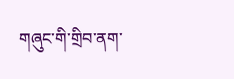གཞུང་གི་གྲིབ་ནག་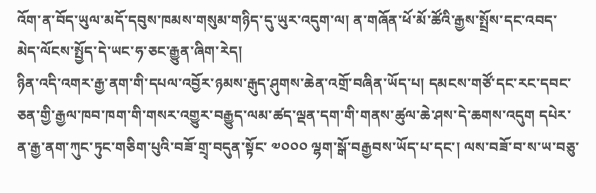འོག་ན་བོད་ཡུལ་མདོ་དབུས་ཁམས་གསུམ་གཉིད་དུ་ཡུར་འདུག་ལ། ན་གཞོན་ཕོ་མོ་ཚོའི་རྒྱས་སྤྲོས་དང་འབད་མེད་ལོངས་སྤྱོད་དེ་ཡང་ཧ་ཅང་རྒྱུན་ཞིག་རེད།
ཉིན་འདི་འགར་རྒྱ་ནག་གི་དཔལ་འབྱོར་ཉམས་རྒུད་ཤུགས་ཆེན་འགྲོ་བཞིན་ཡོད་པ། དམངས་གཙོ་དང་རང་དབང་ཅན་གྱི་རྒྱལ་ཁབ་ཁག་གི་གསར་འགྱུར་བརྒྱུད་ལམ་ཚད་ལྡན་དག་གི་གནས་ཚུལ་ཆེ་ཤས་དེ་ཆགས་འདུག དཔེར་ན་རྒྱ་ནག་ཀུང་ཏུང་གཅིག་པུའི་བཟོ་གྲྭ་བདུན་སྟོང་ ༧༠༠༠ ལྷག་སྒོ་བརྒྱབས་ཡོད་པ་དང་། ལས་བཟོ་བ་ས་ཡ་བཅུ་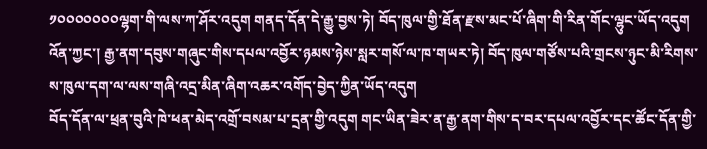༡༠༠༠༠༠༠༠ལྷག་གི་ལས་ཀ་ཤོར་འདུག གནད་དོན་དེ་རྒྱུ་བྱས་ཏེ། བོད་ཁུལ་གྱི་ཐོན་རྫས་མང་པོ་ཞིག་གི་རིན་གོང་ལྷུང་ཡོད་འདུག འོན་ཀྱང་། རྒྱ་ནག་དབུས་གཞུང་གིས་དཔལ་འབྱོར་ཉམས་ཉེས་སླར་གསོ་ལ་ཁ་གཡར་ཏེ། བོད་ཁུལ་གཙོས་པའི་གྲངས་ཉུང་མི་རིགས་ས་ཁུལ་དག་ལ་ལས་གཞི་འདྲ་མིན་ཞིག་འཆར་འགོད་བྱེད་ཀྱིན་ཡོད་འདུག
བོད་དོན་ལ་ཕྲན་བུའི་ཁེ་ཕན་མེད་འགྲོ་བསམ་པ་དྲན་གྱི་འདུག གང་ཡིན་ཟེར་ན་རྒྱ་ནག་གིས་ད་བར་དཔལ་འབྱོར་དང་ཚོང་དོན་གྱི་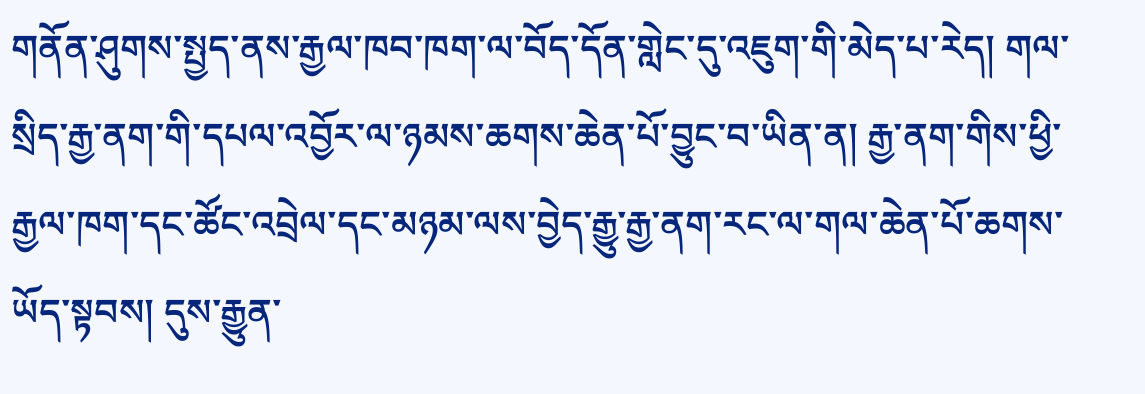གནོན་ཤུགས་སྤྱད་ནས་རྒྱལ་ཁབ་ཁག་ལ་བོད་དོན་གླེང་དུ་འཇུག་གི་མེད་པ་རེད། གལ་སྲིད་རྒྱ་ནག་གི་དཔལ་འབྱོར་ལ་ཉམས་ཆགས་ཆེན་པོ་བྱུང་བ་ཡིན་ན། རྒྱ་ནག་གིས་ཕྱི་རྒྱལ་ཁག་དང་ཚོང་འབྲེལ་དང་མཉམ་ལས་བྱེད་རྒྱུ་རྒྱ་ནག་རང་ལ་གལ་ཆེན་པོ་ཆགས་ཡོད་སྟབས། དུས་རྒྱུན་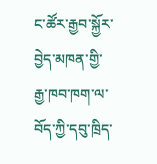ང་ཚོར་རྒྱབ་སྐྱོར་བྱེད་མཁན་གྱི་རྒྱ་ཁབ་ཁག་ལ་བོད་ཀྱི་དབུ་ཁྲིད་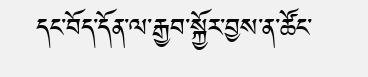དང་བོད་དོན་ལ་རྒྱབ་སྐྱོར་བྱས་ན་ཚོང་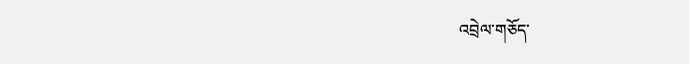འབྲེལ་གཅོད་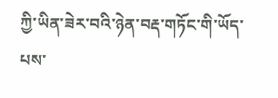ཀྱི་ཡིན་ཟེར་བའི་ཉེན་བརྡ་གཏོང་གི་ཡོད་པས་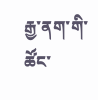རྒྱ་ནག་གི་ཚོང་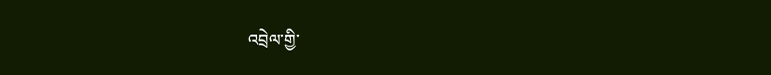འབྲེལ་གྱི་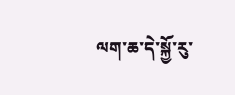ལག་ཆ་དེ་སྐྱོ་རུ་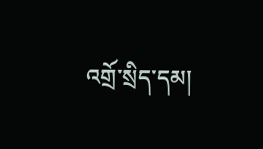འགྲོ་སྲིད་དམ།